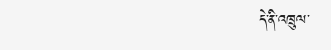དེ་ནི་འཁྲུལ་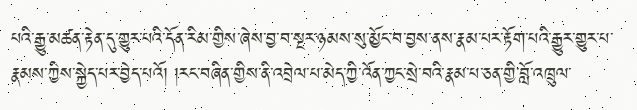པའི་རྒྱུ་མཚན་རྟེན་དུ་གྱུར་པའི་དོན་རིམ་གྱིས་ཞེས་བྱ་བ་སྔར་ཉམས་སུ་མྱོང་བ་བྱས་ནས་རྣམ་པར་རྟོག་པའི་རྒྱུར་གྱུར་པ་རྣམས་ཀྱིས་སྐྱེད་པར་བྱེད་པའོ། །རང་བཞིན་གྱིས་ནི་འབྲེལ་པ་མེད་ཀྱི་འོན་ཀྱང་སྲེ་བའི་རྣམ་པ་ཅན་གྱི་བློ་འཁྲུལ་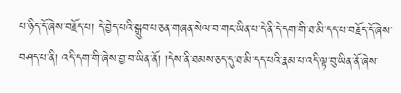པ་ཉིད་དོ་ཞེས་བརྗོད་པ། དེ་བྱེད་པའི་སྒྲུབ་པ་ཅན་གཞན་སེལ་བ་གང་ཡིན་པ་དེ་ནི་དེ་དག་གི་ཐ་མི་དད་པ་བརྗོད་དོ་ཞེས་བཤད་པ་ནི། འདི་དག་གི་ཞེས་བྱ་བ་ཡིན་ནོ། །དེས་ནི་ཐམས་ཅད་དུ་ཐ་མི་དད་པའི་རྣམ་པ་འདི་ལྟ་བུ་ཡིན་ནོ་ཞེས་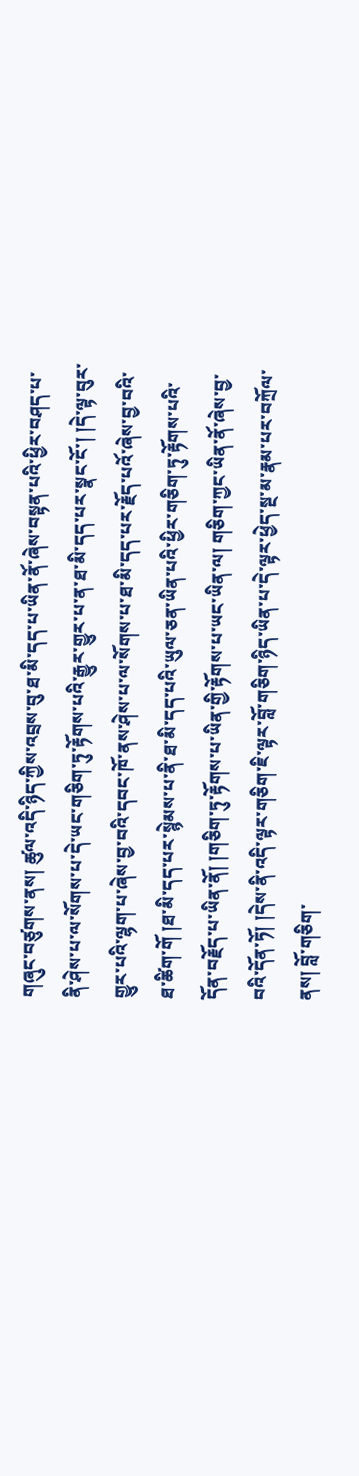གཞུང་བཙུགས་ནས། ཚུལ་འདི་ཉིད་ཀྱིས་འབྲས་བུ་ཐ་མི་དད་པ་ཡིན་ནོ་ཞེས་བསྟན་པའི་ཕྱིར་བཤད་པ་ནི་ཤེས་པ་ལ་སོགས་པ་དེ་ཡང་གཅིག་ཏུ་རྟོགས་པའི་རྒྱུར་གྱུར་པ་ན་ཐ་མི་དད་པར་སྣང་ངོ་། །དེ་ལྟ་བུར་གྱུར་པའི་ལྷག་པ་ཞེས་བྱ་བའི་དབང་ཁོ་ནས་ཤེས་པ་ལ་སོགས་པ་ཐ་མི་དད་པར་རྗོད་པའོ་ཞེས་བྱ་བའི་ཐ་ཚིག་གོ །ཐ་མི་དད་པར་སྙེམས་པ་ནི་ཐ་མི་དད་པའི་ཡུལ་ཅན་ཡིན་པའི་ཕྱིར་གཅིག་ཏུ་རྟོགས་པའི་དོན་བརྗོད་པ་ཡིན་ནོ། །གཅིག་ཏུ་རྟོགས་པ་ཡིན་གྱི་རྟོགས་པ་ཡང་ཡིན་ལ། གཅིག་ཀྱང་ཡིན་ནོ་ཞེས་བྱ་བའི་དོན་ཏོ། །དེས་ནི་འདི་ལྟར་གཅིག་ཇི་ལྟར་བློ་གཅིག་ཉིད་ཡིན་པ་དེ་ལྟར་ཕྱེད་སྔ་མ་རྣམ་པར་བཀྲོལ་ནས། བློ་གཅིག་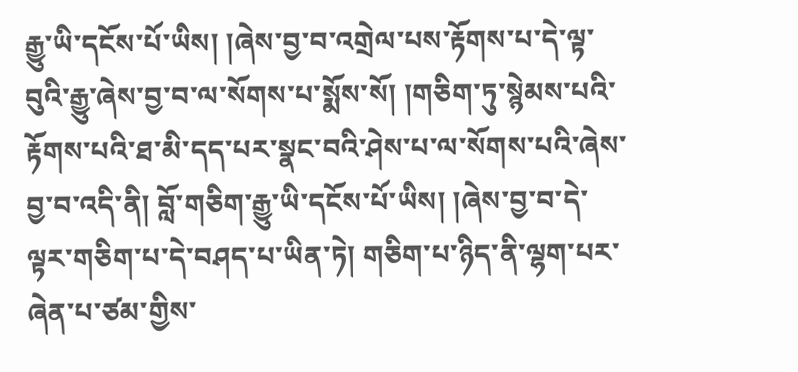རྒྱུ་ཡི་དངོས་པོ་ཡིས། །ཞེས་བྱ་བ་འགྲེལ་པས་རྟོགས་པ་དེ་ལྟ་བུའི་རྒྱུ་ཞེས་བྱ་བ་ལ་སོགས་པ་སྨོས་སོ། །གཅིག་ཏུ་སྙེམས་པའི་རྟོགས་པའི་ཐ་མི་དད་པར་སྣང་བའི་ཤེས་པ་ལ་སོགས་པའི་ཞེས་བྱ་བ་འདི་ནི། བློ་གཅིག་རྒྱུ་ཡི་དངོས་པོ་ཡིས། །ཞེས་བྱ་བ་དེ་ལྟར་གཅིག་པ་དེ་བཤད་པ་ཡིན་ཏེ། གཅིག་པ་ཉིད་ནི་ལྷག་པར་ཞེན་པ་ཙམ་གྱིས་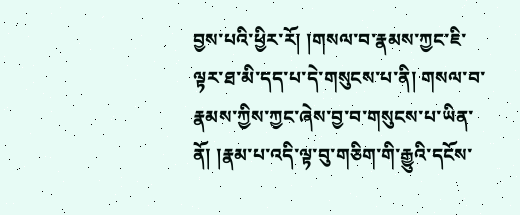བྱས་པའི་ཕྱིར་རོ། །གསལ་བ་རྣམས་ཀྱང་ཇི་ལྟར་ཐ་མི་དད་པ་དེ་གསུངས་པ་ནི། གསལ་བ་རྣམས་ཀྱིས་ཀྱང་ཞེས་བྱ་བ་གསུངས་པ་ཡིན་ནོ། །རྣམ་པ་འདི་ལྟ་བུ་གཅིག་གི་རྒྱུའི་དངོས་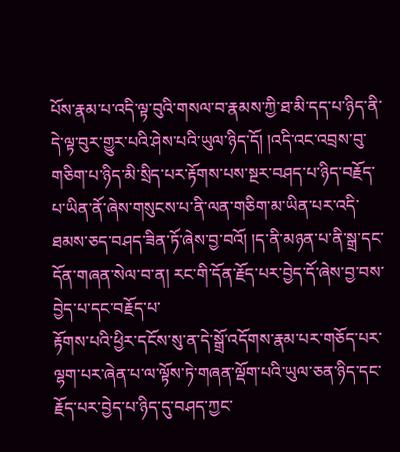པོས་རྣམ་པ་འདི་ལྟ་བུའི་གསལ་བ་རྣམས་ཀྱི་ཐ་མི་དད་པ་ཉིད་ནི་དེ་ལྟ་བུར་གྱུར་པའི་ཤེས་པའི་ཡུལ་ཉིད་དོ། །འདི་འང་འབྲས་བུ་གཅིག་པ་ཉིད་མི་སྲིད་པར་རྟོགས་པས་སྔར་བཤད་པ་ཉིད་བརྗོད་པ་ཡིན་ནོ་ཞེས་གསུངས་པ་ནི་ལན་གཅིག་མ་ཡིན་པར་འདི་ཐམས་ཅད་བཤད་ཟིན་ཏོ་ཞེས་བྱ་བའོ། །ད་ནི་མཉན་པ་ནི་སྒྲ་དང་དོན་གཞན་སེལ་བ་ན། རང་གི་དོན་རྗོད་པར་བྱེད་དོ་ཞེས་བྱ་བས་བྱེད་པ་དང་བརྗོད་པ་
རྟོགས་པའི་ཕྱིར་དངོས་སུ་ན་དེ་སྒྲོ་འདོགས་རྣམ་པར་གཅོད་པར་ལྷག་པར་ཞེན་པ་ལ་ལྟོས་ཏེ་གཞན་ལྡོག་པའི་ཡུལ་ཅན་ཉིད་དང་རྗོད་པར་བྱེད་པ་ཉིད་དུ་བཤད་ཀྱང་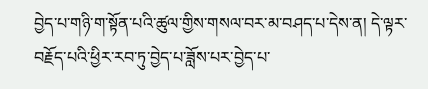བྱེད་པ་གཉི་ག་སྟོན་པའི་ཚུལ་གྱིས་གསལ་བར་མ་བཤད་པ་དེས་ན། དེ་ལྟར་བརྗོད་པའི་ཕྱིར་རབ་ཏུ་བྱེད་པ་ཟློས་པར་བྱེད་པ་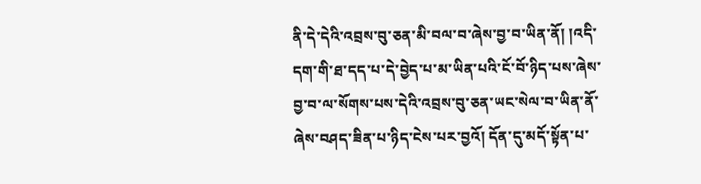ནི་དེ་དེའི་འབྲས་བུ་ཅན་མི་བལ་བ་ཞེས་བྱ་བ་ཡིན་ནོ། །འདི་དག་གི་ཐ་དད་པ་དེ་བྱེད་པ་མ་ཡིན་པའི་ངོ་བོ་ཉིད་པས་ཞེས་བྱ་བ་ལ་སོགས་པས་དེའི་འབྲས་བུ་ཅན་ཡང་སེལ་བ་ཡིན་ནོ་ཞེས་བཤད་ཟིན་པ་ཉིད་ངེས་པར་བྱའོ། དོན་དུ་མདོ་སྟོན་པ་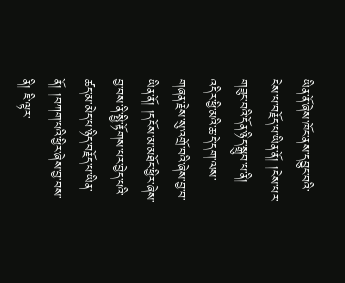ཡིན་ནོ་ཞེས་ཁོང་ནས་དབྱུང་བའི་ངེས་པ་བརྗོད་པ་ཡིན་ནོ། །ངེས་པར་གཟུང་བའི་དོན་ཉིད་སྒྲུབ་པ་ནི། འདིར་ཕྱི་མའི་ཆ་དེ་དག་ལས་གཞན་རྗེས་སུ་འགྲོ་བའི་ཞེས་བྱ་བ་ཡིན་ནོ། །དངོས་མ་མཐོང་ཕྱིར་ཞེས་བྱ་བས་ནི་སྤྱི་རྟོགས་པར་བྱེད་པའི་ཚད་མ་མེད་པ་ཉིད་བརྗོད་པ་ཡིན་ནོ། །བཀག་པའི་ཕྱིར་ཞེས་བྱ་བས་ནི། ཇི་ལྟར་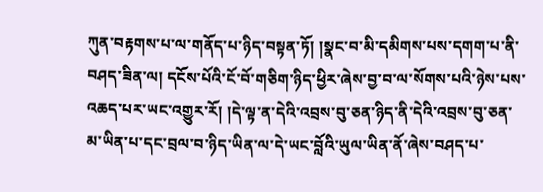ཀུན་བརྟགས་པ་ལ་གནོད་པ་ཉིད་བསྟན་ཏོ། །སྣང་བ་མི་དམིགས་པས་དགག་པ་ནི་བཤད་ཟིན་ལ། དངོས་པོའི་ངོ་བོ་གཅིག་ཉིད་ཕྱིར་ཞེས་བྱ་བ་ལ་སོགས་པའི་ཉེས་པས་འཆད་པར་ཡང་འགྱུར་རོ། །དེ་ལྟ་ན་དེའི་འབྲས་བུ་ཅན་ཉིད་ནི་དེའི་འབྲས་བུ་ཅན་མ་ཡིན་པ་དང་བྲལ་བ་ཉིད་ཡིན་ལ་དེ་ཡང་བློའི་ཡུལ་ཡིན་ནོ་ཞེས་བཤད་པ་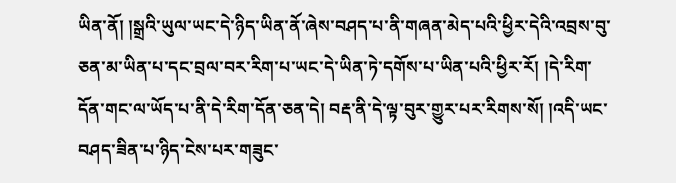ཡིན་ནོ། །སྒྲའི་ཡུལ་ཡང་དེ་ཉིད་ཡིན་ནོ་ཞེས་བཤད་པ་ནི་གཞན་མེད་པའི་ཕྱིར་དེའི་འབྲས་བུ་ཅན་མ་ཡིན་པ་དང་བྲལ་བར་རིག་པ་ཡང་དེ་ཡིན་ཏེ་དགོས་པ་ཡིན་པའི་ཕྱིར་རོ། །དེ་རིག་དོན་གང་ལ་ཡོད་པ་ནི་དེ་རིག་དོན་ཅན་དེ། བརྡ་ནི་དེ་ལྟ་བུར་གྱུར་པར་རིགས་སོ། །འདི་ཡང་བཤད་ཟིན་པ་ཉིད་ངེས་པར་གཟུང་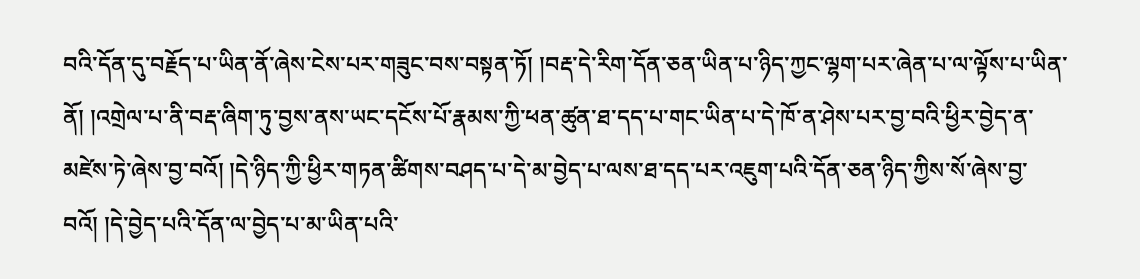བའི་དོན་དུ་བརྗོད་པ་ཡིན་ནོ་ཞེས་ངེས་པར་གཟུང་བས་བསྟན་ཏོ། །བརྡ་དེ་རིག་དོན་ཅན་ཡིན་པ་ཉིད་ཀྱང་ལྷག་པར་ཞེན་པ་ལ་ལྟོས་པ་ཡིན་ནོ། །འགྲེལ་པ་ནི་བརྡ་ཞིག་ཏུ་བྱས་ནས་ཡང་དངོས་པོ་རྣམས་ཀྱི་ཕན་ཚུན་ཐ་དད་པ་གང་ཡིན་པ་དེ་ཁོ་ན་ཤེས་པར་བྱ་བའི་ཕྱིར་བྱེད་ན་མཛེས་ཏེ་ཞེས་བྱ་བའོ། །དེ་ཉིད་ཀྱི་ཕྱིར་གཏན་ཚིགས་བཤད་པ་དེ་མ་བྱེད་པ་ལས་ཐ་དད་པར་འཇུག་པའི་དོན་ཅན་ཉིད་ཀྱིས་སོ་ཞེས་བྱ་བའོ། །དེ་བྱེད་པའི་དོན་ལ་བྱེད་པ་མ་ཡིན་པའི་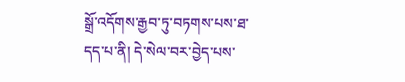སྒྲོ་འདོགས་རྒྱབ་ཏུ་བཏགས་པས་ཐ་དད་པ་ནི། དེ་སེལ་བར་བྱེད་པས་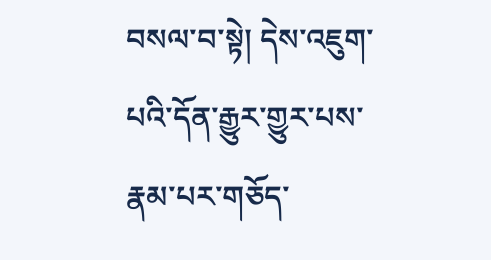བསལ་བ་སྟེ། དེས་འཇུག་པའི་དོན་རྒྱུར་གྱུར་པས་རྣམ་པར་གཅོད་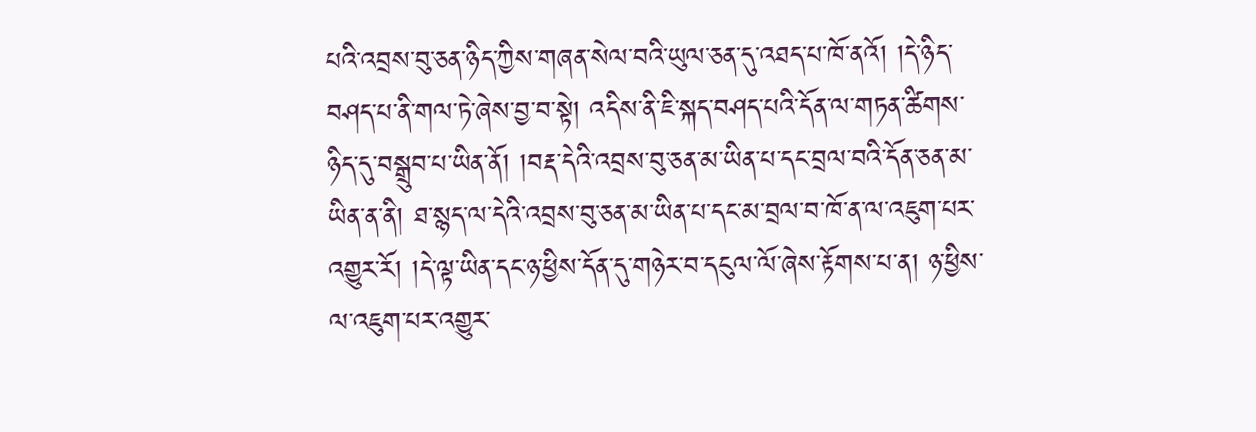པའི་འབྲས་བུ་ཅན་ཉིད་ཀྱིས་གཞན་སེལ་བའི་ཡུལ་ཅན་དུ་འཐད་པ་ཁོ་ནའོ། །དེ་ཉིད་བཤད་པ་ནི་གལ་ཏེ་ཞེས་བྱ་བ་སྟེ། འདིས་ནི་ཇི་སྐད་བཤད་པའི་དོན་ལ་གཏན་ཚིགས་ཉིད་དུ་བསྒྲུབ་པ་ཡིན་ནོ། །བརྡ་དེའི་འབྲས་བུ་ཅན་མ་ཡིན་པ་དང་བྲལ་བའི་དོན་ཅན་མ་ཡིན་ན་ནི། ཐ་སྙད་ལ་དེའི་འབྲས་བུ་ཅན་མ་ཡིན་པ་དང་མ་བྲལ་བ་ཁོ་ན་ལ་འཇུག་པར་འགྱུར་རོ། །དེ་ལྟ་ཡིན་དང་ཉ་ཕྱིས་དོན་དུ་གཉེར་བ་དངུལ་ལོ་ཞེས་རྟོགས་པ་ན། ཉ་ཕྱིས་ལ་འཇུག་པར་འགྱུར་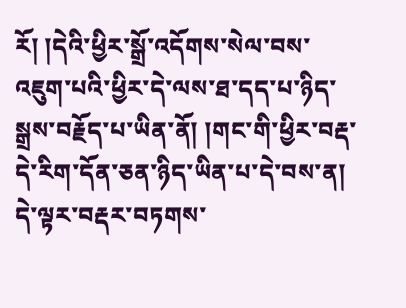རོ། །དེའི་ཕྱིར་སྒྲོ་འདོགས་སེལ་བས་འཇུག་པའི་ཕྱིར་དེ་ལས་ཐ་དད་པ་ཉིད་སྒྲས་བརྗོད་པ་ཡིན་ནོ། །གང་གི་ཕྱིར་བརྡ་དེ་རིག་དོན་ཅན་ཉིད་ཡིན་པ་དེ་བས་ན། དེ་ལྟར་བརྡར་བཏགས་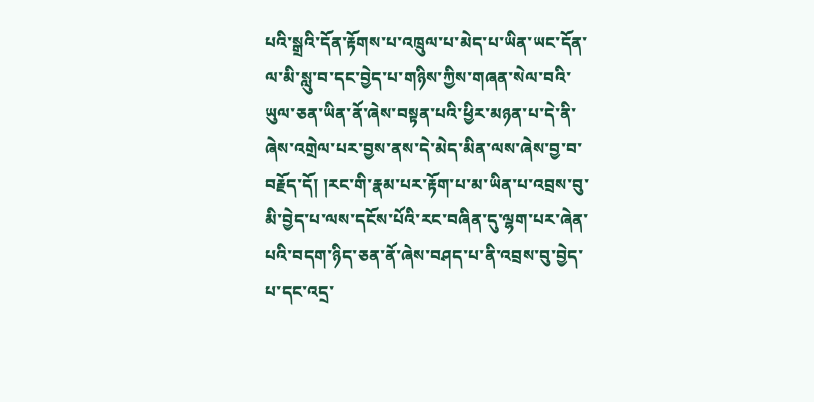པའི་སྒྲའི་དོན་རྟོགས་པ་འཁྲུལ་པ་མེད་པ་ཡིན་ཡང་དོན་ལ་མི་སླུ་བ་དང་བྱེད་པ་གཉིས་ཀྱིས་གཞན་སེལ་བའི་ཡུལ་ཅན་ཡིན་ནོ་ཞེས་བསྟན་པའི་ཕྱིར་མཉན་པ་དེ་ནི་ཞེས་འགྲེལ་པར་བྱས་ནས་དེ་མེད་མིན་ལས་ཞེས་བྱ་བ་བརྗོད་དོ། །རང་གི་རྣམ་པར་རྟོག་པ་མ་ཡིན་པ་འབྲས་བུ་མི་བྱེད་པ་ལས་དངོས་པོའི་རང་བཞིན་དུ་ལྷག་པར་ཞེན་པའི་བདག་ཉིད་ཅན་ནོ་ཞེས་བཤད་པ་ནི་འབྲས་བུ་བྱེད་པ་དང་འདྲ་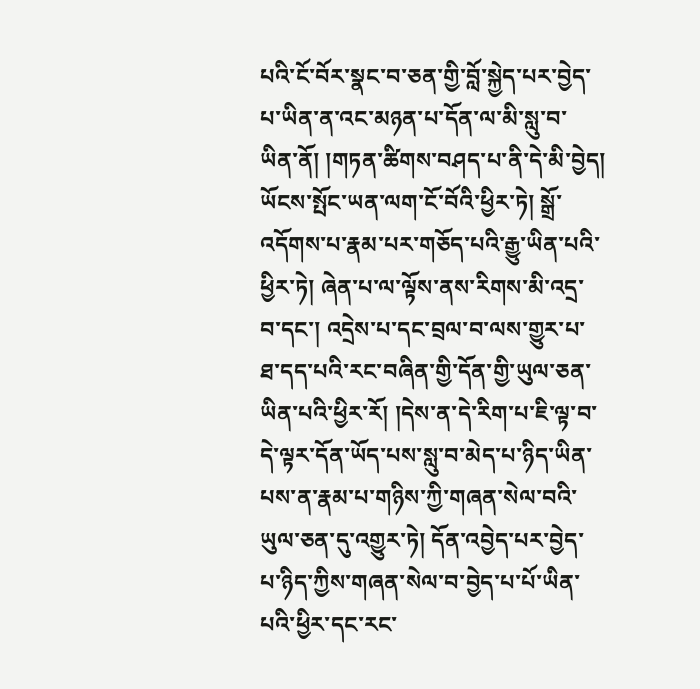པའི་ངོ་བོར་སྣང་བ་ཅན་གྱི་བློ་སྐྱེད་པར་བྱེད་པ་ཡིན་ན་འང་མཉན་པ་དོན་ལ་མི་སླུ་བ་ཡིན་ནོ། །གཏན་ཚིགས་བཤད་པ་ནི་དེ་མི་བྱེད། ཡོངས་སྤོང་ཡན་ལག་ངོ་བོའི་ཕྱིར་ཏེ། སྒྲོ་འདོགས་པ་རྣམ་པར་གཅོད་པའི་རྒྱུ་ཡིན་པའི་ཕྱིར་ཏེ། ཞེན་པ་ལ་ལྟོས་ནས་རིགས་མི་འདྲ་བ་དང་། འདྲེས་པ་དང་བྲལ་བ་ལས་གྱུར་པ་ཐ་དད་པའི་རང་བཞིན་གྱི་དོན་གྱི་ཡུལ་ཅན་ཡིན་པའི་ཕྱིར་རོ། །དེས་ན་དེ་རིག་པ་ཇི་ལྟ་བ་དེ་ལྟར་དོན་ཡོད་པས་སླུ་བ་མེད་པ་ཉིད་ཡིན་པས་ན་རྣམ་པ་གཉིས་ཀྱི་གཞན་སེལ་བའི་ཡུལ་ཅན་དུ་འགྱུར་ཏེ། དོན་འབྱེད་པར་བྱེད་པ་ཉིད་ཀྱིས་གཞན་སེལ་བ་བྱེད་པ་པོ་ཡིན་པའི་ཕྱིར་དང་རང་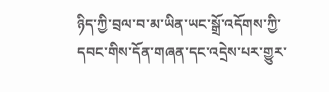ཉིད་ཀྱི་བྲལ་བ་མ་ཡིན་ཡང་སྒྲོ་འདོགས་ཀྱི་དབང་གིས་དོན་གཞན་དང་འདྲེས་པར་གྱུར་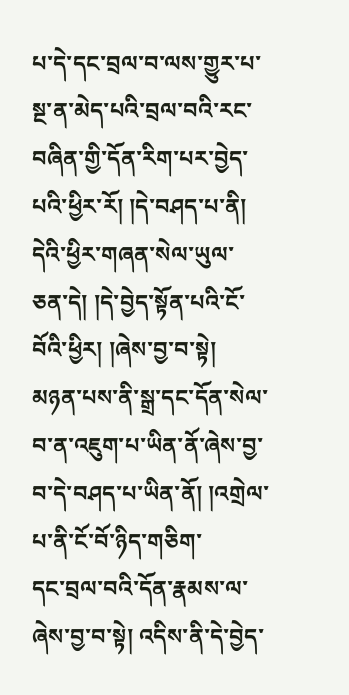པ་དེ་དང་བྲལ་བ་ལས་གྱུར་པ་སྔ་ན་མེད་པའི་བྲལ་བའི་རང་བཞིན་གྱི་དོན་རིག་པར་བྱེད་པའི་ཕྱིར་རོ། །དེ་བཤད་པ་ནི། དེའི་ཕྱིར་གཞན་སེལ་ཡུལ་ཅན་དེ། །དེ་བྱེད་སྟོན་པའི་ངོ་བོའི་ཕྱིར། །ཞེས་བྱ་བ་སྟེ། མཉན་པས་ནི་སྒྲ་དང་དོན་སེལ་བ་ན་འཇུག་པ་ཡིན་ནོ་ཞེས་བྱ་བ་དེ་བཤད་པ་ཡིན་ནོ། །འགྲེལ་པ་ནི་ངོ་བོ་ཉིད་གཅིག་
དང་བྲལ་བའི་དོན་རྣམས་ལ་ཞེས་བྱ་བ་སྟེ། འདིས་ནི་དེ་བྱེད་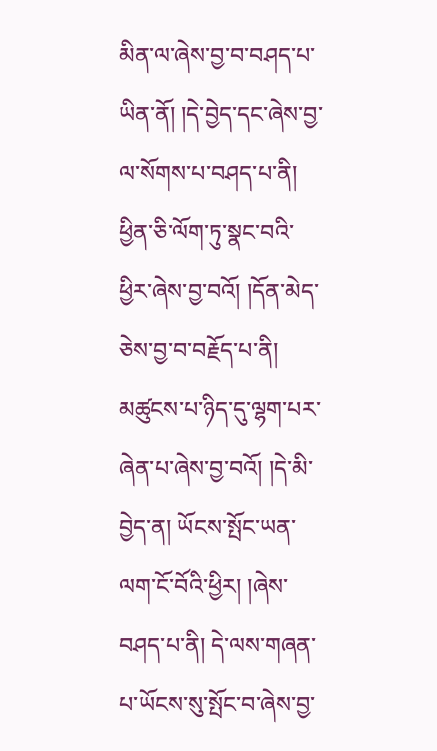མིན་ལ་ཞེས་བྱ་བ་བཤད་པ་ཡིན་ནོ། །དེ་བྱེད་དང་ཞེས་བྱ་ལ་སོགས་པ་བཤད་པ་ནི། ཕྱིན་ཅི་ལོག་ཏུ་སྣང་བའི་ཕྱིར་ཞེས་བྱ་བའོ། །དོན་མེད་ཅེས་བྱ་བ་བརྗོད་པ་ནི། མཚུངས་པ་ཉིད་དུ་ལྷག་པར་ཞེན་པ་ཞེས་བྱ་བའོ། །དེ་མི་བྱེད་ན། ཡོངས་སྤོང་ཡན་ལག་ངོ་བོའི་ཕྱིར། །ཞེས་བཤད་པ་ནི། དེ་ལས་གཞན་པ་ཡོངས་སུ་སྤོང་བ་ཞེས་བྱ་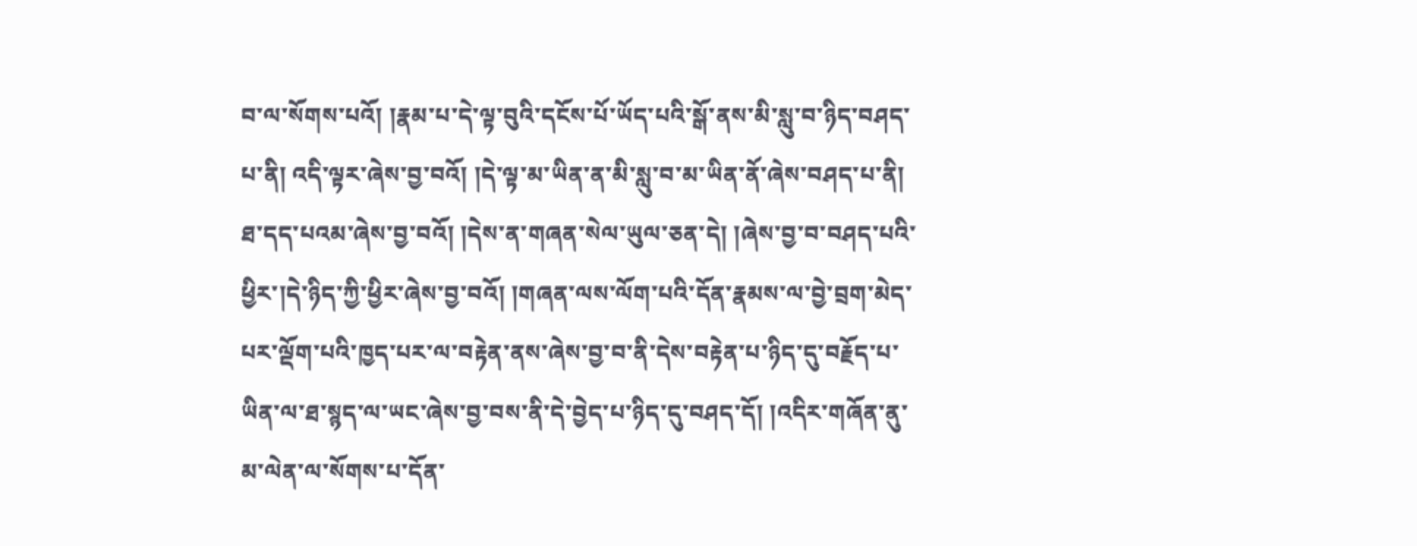བ་ལ་སོགས་པའོ། །རྣམ་པ་དེ་ལྟ་བུའི་དངོས་པོ་ཡོད་པའི་སྒོ་ནས་མི་སླུ་བ་ཉིད་བཤད་པ་ནི། འདི་ལྟར་ཞེས་བྱ་བའོ། །དེ་ལྟ་མ་ཡིན་ན་མི་སླུ་བ་མ་ཡིན་ནོ་ཞེས་བཤད་པ་ནི། ཐ་དད་པའམ་ཞེས་བྱ་བའོ། །དེས་ན་གཞན་སེལ་ཡུལ་ཅན་དེ། །ཞེས་བྱ་བ་བཤད་པའི་ཕྱིར་།དེ་ཉིད་ཀྱི་ཕྱིར་ཞེས་བྱ་བའོ། །གཞན་ལས་ལོག་པའི་དོན་རྣམས་ལ་བྱེ་བྲག་མེད་པར་ལྡོག་པའི་ཁྱད་པར་ལ་བརྟེན་ནས་ཞེས་བྱ་བ་ནི་དེས་བརྟེན་པ་ཉིད་དུ་བརྗོད་པ་ཡིན་ལ་ཐ་སྙད་ལ་ཡང་ཞེས་བྱ་བས་ནི་དེ་བྱེད་པ་ཉིད་དུ་བཤད་དོ། །འདིར་གཞོན་ནུ་མ་ལེན་ལ་སོགས་པ་དོན་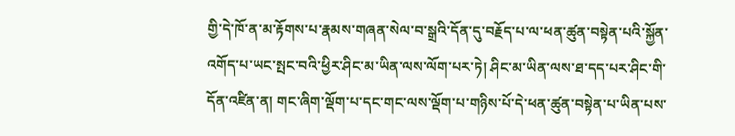གྱི་དེ་ཁོ་ན་མ་རྟོགས་པ་རྣམས་གཞན་སེལ་བ་སྒྲའི་དོན་དུ་བརྗོད་པ་ལ་ཕན་ཚུན་བསྟེན་པའི་སྐྱོན་འགོད་པ་ཡང་སྤང་བའི་ཕྱིར་ཤིང་མ་ཡིན་ལས་ལོག་པར་ཏེ། ཤིང་མ་ཡིན་ལས་ཐ་དད་པར་ཤིང་གི་དོན་འཛིན་ན། གང་ཞིག་ལྡོག་པ་དང་གང་ལས་ལྡོག་པ་གཉིས་པོ་དེ་ཕན་ཚུན་བསྟེན་པ་ཡིན་པས་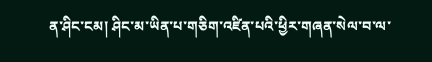ན་ཤིང་ངམ། ཤིང་མ་ཡིན་པ་གཅིག་འཛིན་པའི་ཕྱིར་གཞན་སེལ་བ་ལ་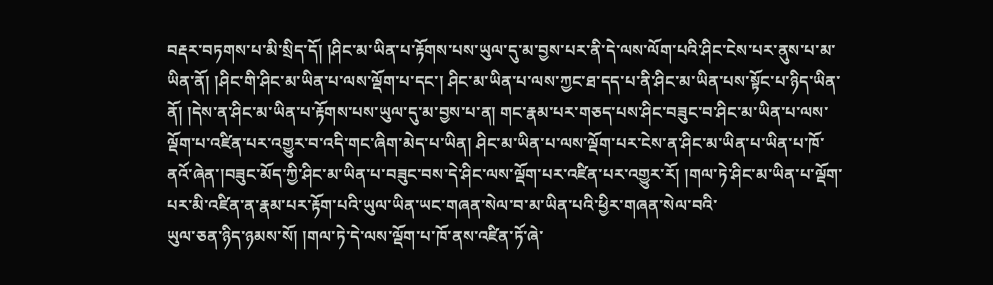བརྡར་བཏགས་པ་མི་སྲིད་དོ། །ཤིང་མ་ཡིན་པ་རྟོགས་པས་ཡུལ་དུ་མ་བྱས་པར་ནི་དེ་ལས་ལོག་པའི་ཤིང་ངེས་པར་ནུས་པ་མ་ཡིན་ནོ། །ཤིང་གི་ཤིང་མ་ཡིན་པ་ལས་ལྡོག་པ་དང་། ཤིང་མ་ཡིན་པ་ལས་ཀྱང་ཐ་དད་པ་ནི་ཤིང་མ་ཡིན་པས་སྟོང་པ་ཉིད་ཡིན་ནོ། །དེས་ན་ཤིང་མ་ཡིན་པ་རྟོགས་པས་ཡུལ་དུ་མ་བྱས་པ་ན། གང་རྣམ་པར་གཅད་པས་ཤིང་བཟུང་བ་ཤིང་མ་ཡིན་པ་ལས་ལྡོག་པ་འཛིན་པར་འགྱུར་བ་འདི་གང་ཞིག་མེད་པ་ཡིན། ཤིང་མ་ཡིན་པ་ལས་ལྡོག་པར་ངེས་ན་ཤིང་མ་ཡིན་པ་ཡིན་པ་ཁོ་ནའོ་ཞེན་།བཟུང་མོད་ཀྱི་ཤིང་མ་ཡིན་པ་བཟུང་བས་དེ་ཤིང་ལས་ལྡོག་པར་འཛིན་པར་འགྱུར་རོ། །གལ་ཏེ་ཤིང་མ་ཡིན་པ་ལྡོག་པར་མི་འཛིན་ན་རྣམ་པར་རྟོག་པའི་ཡུལ་ཡིན་ཡང་གཞན་སེལ་བ་མ་ཡིན་པའི་ཕྱིར་གཞན་སེལ་བའི་
ཡུལ་ཅན་ཉིད་ཉམས་སོ། །གལ་ཏེ་དེ་ལས་ལྡོག་པ་ཁོ་ནས་འཛིན་ཏོ་ཞེ་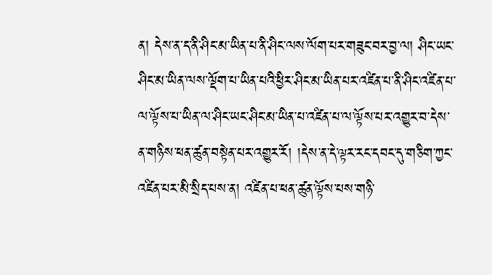ན། དེས་ན་ད་ནི་ཤིང་མ་ཡིན་པ་ནི་ཤིང་ལས་ལོག་པར་གཟུང་བར་བྱ་ལ། ཤིང་ཡང་ཤིང་མ་ཡིན་ལས་ལྡོག་པ་ཡིན་པའི་ཕྱིར་ཤིང་མ་ཡིན་པར་འཛིན་པ་ནི་ཤིང་འཛིན་པ་ལ་ལྟོས་པ་ཡིན་ལ་ཤིང་ཡང་ཤིང་མ་ཡིན་པ་འཛིན་པ་ལ་ལྟོས་པར་འགྱུར་བ་དེས་ན་གཉིས་ཕན་ཚུན་བསྟེན་པར་འགྱུར་རོ། །དེས་ན་དེ་ལྟར་རང་དབང་དུ་གཅིག་ཀྱང་འཛིན་པར་མི་སྲིད་པས་ན། འཛིན་པ་ཕན་ཚུན་ལྟོས་པས་གཉི་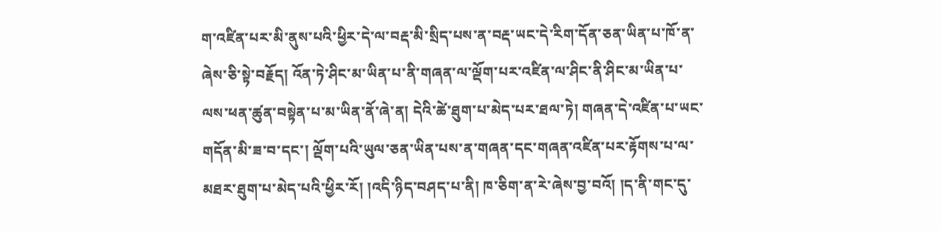ག་འཛིན་པར་མི་ནུས་པའི་ཕྱིར་དེ་ལ་བརྡ་མི་སྲིད་པས་ན་བརྡ་ཡང་དེ་རིག་དོན་ཅན་ཡིན་པ་ཁོ་ན་ཞེས་ཅི་སྟེ་བརྗོད། འོན་ཏེ་ཤིང་མ་ཡིན་པ་ནི་གཞན་ལ་ལྡོག་པར་འཛིན་ལ་ཤིང་ནི་ཤིང་མ་ཡིན་པ་ལས་ཕན་ཚུན་བསྟེན་པ་མ་ཡིན་ནོ་ཞེ་ན། དེའི་ཚེ་ཐུག་པ་མེད་པར་ཐལ་ཏེ། གཞན་དེ་འཛིན་པ་ཡང་གདོན་མི་ཟ་བ་དང་། ལྡོག་པའི་ཡུལ་ཅན་ཡིན་པས་ན་གཞན་དང་གཞན་འཛིན་པར་རྟོགས་པ་ལ་མཐར་ཐུག་པ་མེད་པའི་ཕྱིར་རོ། །འདི་ཉིད་བཤད་པ་ནི། ཁ་ཅིག་ན་རེ་ཞེས་བྱ་བའོ། །ད་ནི་གང་དུ་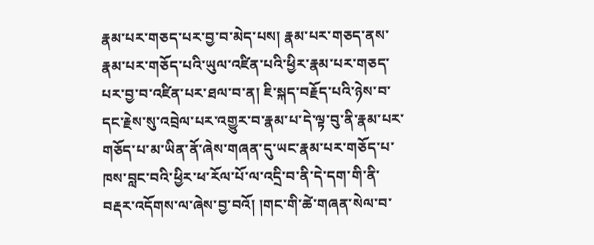རྣམ་པར་གཅད་པར་བྱ་བ་མེད་པས། རྣམ་པར་གཅད་ནས་རྣམ་པར་གཅོད་པའི་ཡུལ་འཛིན་པའི་ཕྱིར་རྣམ་པར་གཅད་པར་བྱ་བ་འཛིན་པར་ཐལ་བ་ན། ཇི་སྐད་བརྗོད་པའི་ཉེས་བ་དང་རྗེས་སུ་འབྲེལ་པར་འགྱུར་བ་རྣམ་པ་དེ་ལྟ་བུ་ནི་རྣམ་པར་གཅོད་པ་མ་ཡིན་ནོ་ཞེས་གཞན་དུ་ཡང་རྣམ་པར་གཅོད་པ་ཁས་བླང་བའི་ཕྱིར་ཕ་རོལ་པོ་ལ་འདྲི་བ་ནི་དེ་དག་གི་ནི་བརྡར་འདོགས་ལ་ཞེས་བྱ་བའོ། །གང་གི་ཚེ་གཞན་སེལ་བ་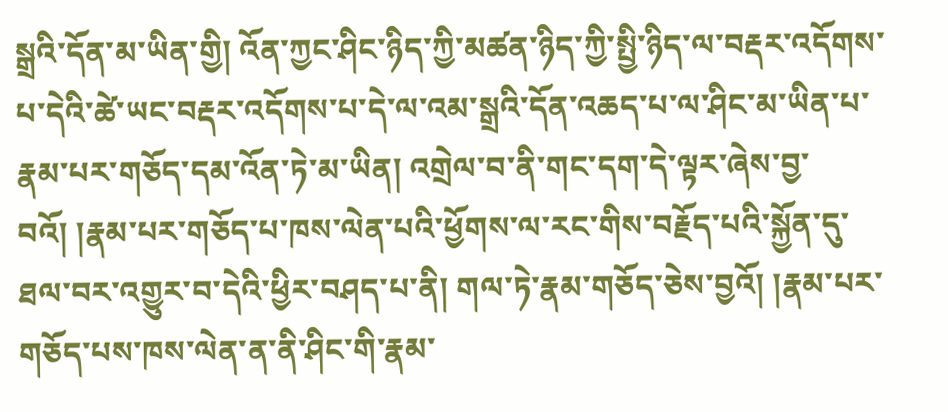སྒྲའི་དོན་མ་ཡིན་གྱི། འོན་ཀྱང་ཤིང་ཉིད་ཀྱི་མཚན་ཉིད་ཀྱི་སྤྱི་ཉིད་ལ་བརྡར་འདོགས་པ་དེའི་ཚེ་ཡང་བརྡར་འདོགས་པ་དེ་ལ་འམ་སྒྲའི་དོན་འཆད་པ་ལ་ཤིང་མ་ཡིན་པ་རྣམ་པར་གཅོད་དམ་འོན་ཏེ་མ་ཡིན། འགྲེལ་བ་ནི་གང་དག་དེ་ལྟར་ཞེས་བྱ་བའོ། །རྣམ་པར་གཅོད་པ་ཁས་ལེན་པའི་ཕྱོགས་ལ་རང་གིས་བརྗོད་པའི་སྐྱོན་དུ་ཐལ་བར་འགྱུར་བ་དེའི་ཕྱིར་བཤད་པ་ནི། གལ་ཏེ་རྣམ་གཅོད་ཅེས་བྱའོ། །རྣམ་པར་གཅོད་པས་ཁས་ལེན་ན་ནི་ཤིང་གི་རྣམ་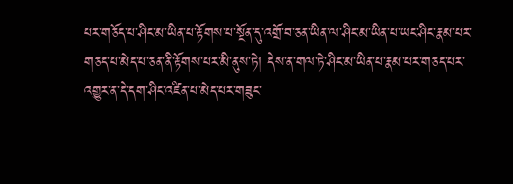པར་གཅོད་པ་ཤིང་མ་ཡིན་པ་རྟོགས་པ་སྔོན་དུ་འགྲོ་བ་ཅན་ཡིན་ལ་ཤིང་མ་ཡིན་པ་ཡང་ཤིང་རྣམ་པར་གཅད་པ་མེད་པ་ཅན་ནི་རྟོགས་པར་མི་ནུས་ཏེ། དེས་ན་གལ་ཏེ་ཤིང་མ་ཡིན་པ་རྣམ་པར་གཅད་པར་འགྱུར་ན་དེ་དག་ཤིང་འཛིན་པ་མེད་པར་གཟུང་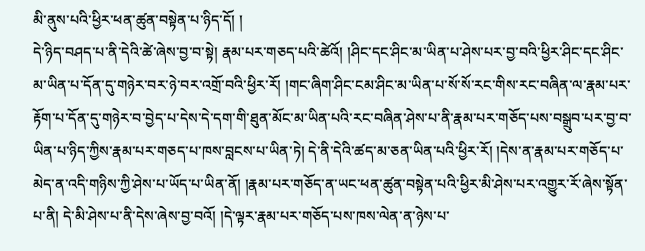མི་ནུས་པའི་ཕྱིར་ཕན་ཚུན་བསྟེན་པ་ཉིད་དོ། །
དེ་ཉིད་བཤད་པ་ནི་དེའི་ཚེ་ཞེས་བྱ་བ་སྟེ། རྣམ་པར་གཅད་པའི་ཚེའོ། །ཤིང་དང་ཤིང་མ་ཡིན་པ་ཤེས་པར་བྱ་བའི་ཕྱིར་ཤིང་དང་ཤིང་མ་ཡིན་པ་དོན་དུ་གཉེར་བར་ཉེ་བར་འགྲོ་བའི་ཕྱིར་རོ། །གང་ཞིག་ཤིང་ངམ་ཤིང་མ་ཡིན་པ་སོ་སོ་རང་གིས་རང་བཞིན་ལ་རྣམ་པར་རྟོག་པ་དོན་དུ་གཉེར་བ་བྱེད་པ་དེས་དེ་དག་གི་ཐུན་མོང་མ་ཡིན་པའི་རང་བཞིན་ཤེས་པ་ནི་རྣམ་པར་གཅོད་པས་བསྒྲུབ་པར་བྱ་བ་ཡིན་པ་ཉིད་ཀྱིས་རྣམ་པར་གཅད་པ་ཁས་བླངས་པ་ཡིན་ཏེ། དེ་ནི་དེའི་ཚད་མ་ཅན་ཡིན་པའི་ཕྱིར་རོ། །དེས་ན་རྣམ་པར་གཅོད་པ་མེད་ན་འདི་གཉིས་ཀྱི་ཤེས་པ་ཡོད་པ་ཡིན་ནོ། །རྣམ་པར་གཅོད་ན་ཡང་ཕན་ཚུན་བསྟེན་པའི་ཕྱིར་མི་ཤེས་པར་འགྱུར་རོ་ཞེས་སྟོན་པ་ནི། དེ་མི་ཤེས་པ་ནི་དེས་ཞེས་བྱ་བའོ། །དེ་ལྟར་རྣམ་པར་གཅོད་པས་ཁས་ལེན་ན་ཉེས་པ་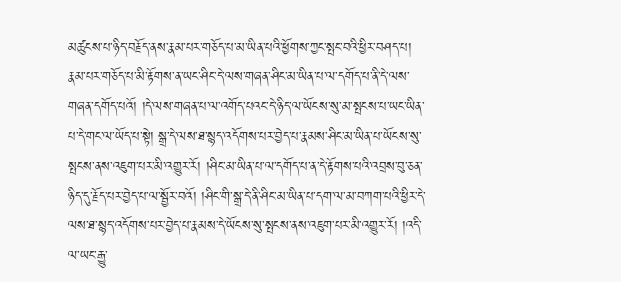མཚུངས་པ་ཉིད་བརྗོད་ནས་རྣམ་པར་གཅོད་པ་མ་ཡིན་པའི་ཕྱོགས་ཀྱང་སྤང་བའི་ཕྱིར་བཤད་པ། རྣམ་པར་གཅོད་པ་མི་རྟོགས་ན་ཡང་ཤིང་དེ་ལས་གཞན་ཤིང་མ་ཡིན་པ་ལ་དགོད་པ་ནི་དེ་ལས་གཞན་དགོད་པའོ། །དེ་ལས་གཞན་པ་ལ་འགོད་པའང་དེ་ཉིད་ལ་ཡོངས་སུ་མ་སྤངས་པ་ཡང་ཡིན་པ་དེ་གང་ལ་ཡོད་པ་སྟེ། སྒྲ་དེ་ལས་ཐ་སྙད་འདོགས་པར་བྱེད་པ་རྣམས་ཤིང་མ་ཡིན་པ་ཡོངས་སུ་སྤངས་ནས་འཇུག་པར་མི་འགྱུར་རོ། །ཤིང་མ་ཡིན་པ་ལ་དགོད་པ་ན་དེ་རྟོགས་པའི་འབྲས་བུ་ཅན་ཉིད་དུ་རྗོད་པར་བྱེད་པ་ལ་སྦྱོར་བའོ། །ཤིང་གི་སྒྲ་དེ་ནི་ཤིང་མ་ཡིན་པ་དག་ལ་མ་བཀག་པའི་ཕྱིར་དེ་ལས་ཐ་སྙད་འདོགས་པར་བྱེད་པ་རྣམས་དེ་ཡོངས་སུ་སྤངས་ནས་འཇུག་པར་མི་འགྱུར་རོ། །འདི་ལ་ཡང་རྒྱུ་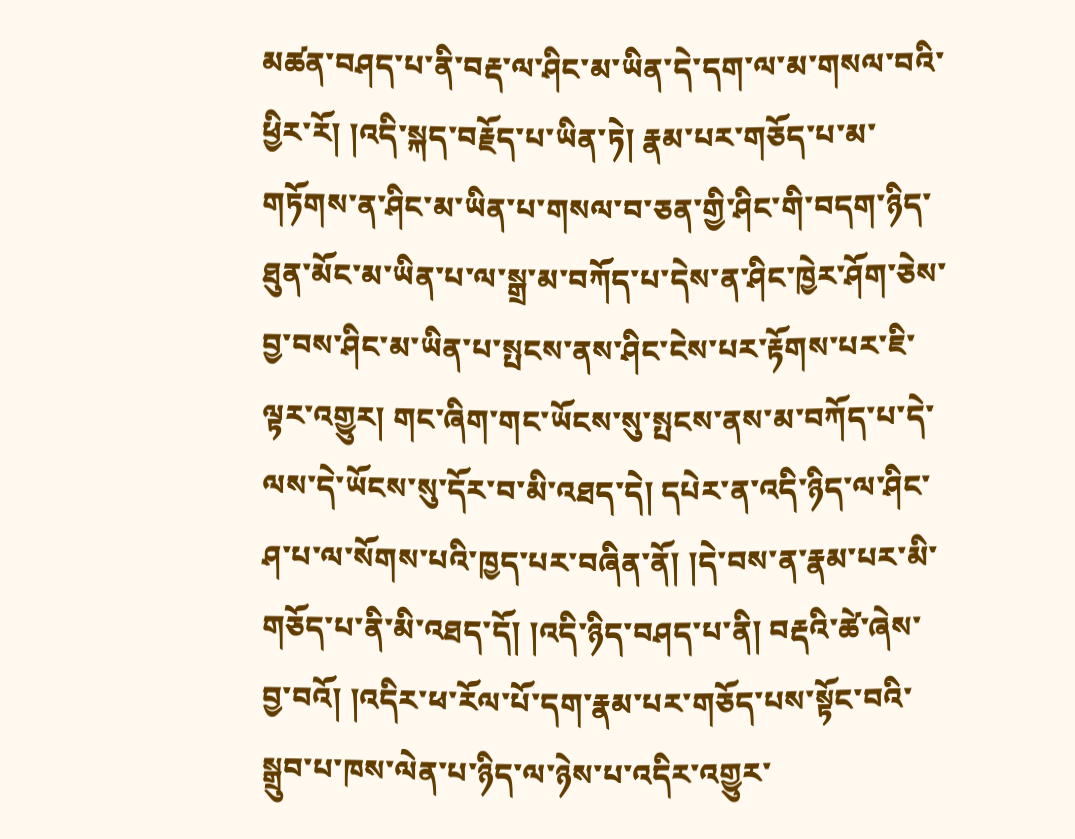མཚན་བཤད་པ་ནི་བརྡ་ལ་ཤིང་མ་ཡིན་དེ་དག་ལ་མ་གསལ་བའི་ཕྱིར་རོ། །འདི་སྐད་བརྗོད་པ་ཡིན་ཏེ། རྣམ་པར་གཅོད་པ་མ་གཏོགས་ན་ཤིང་མ་ཡིན་པ་གསལ་བ་ཅན་གྱི་ཤིང་གི་བདག་ཉིད་ཐུན་མོང་མ་ཡིན་པ་ལ་སྒྲ་མ་བཀོད་པ་དེས་ན་ཤིང་ཁྱེར་ཤོག་ཅེས་བྱ་བས་ཤིང་མ་ཡིན་པ་སྤངས་ནས་ཤིང་ངེས་པར་རྟོགས་པར་ཇི་ལྟར་འགྱུར། གང་ཞིག་གང་ཡོངས་སུ་སྤངས་ནས་མ་བཀོད་པ་དེ་ལས་དེ་ཡོངས་སུ་དོར་བ་མི་འཐད་དེ། དཔེར་ན་འདི་ཉིད་ལ་ཤིང་ཤ་པ་ལ་སོགས་པའི་ཁྱད་པར་བཞིན་ནོ། །དེ་བས་ན་རྣམ་པར་མི་གཅོད་པ་ནི་མི་འཐད་དོ། །འདི་ཉིད་བཤད་པ་ནི། བརྡའི་ཚེ་ཞེས་
བྱ་བའོ། །འདིར་ཕ་རོལ་པོ་དག་རྣམ་པར་གཅོད་པས་སྟོང་བའི་སྒྲུབ་པ་ཁས་ལེན་པ་ཉིད་ལ་ཉེས་པ་འདིར་འགྱུར་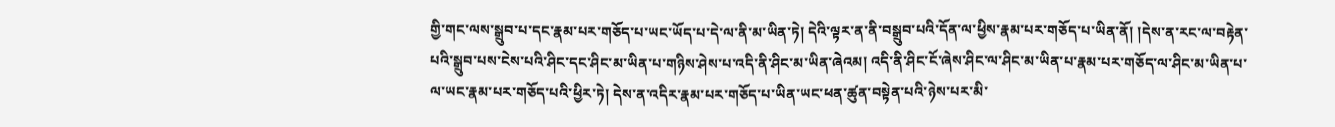གྱི་གང་ལས་སྒྲུབ་པ་དང་རྣམ་པར་གཅོད་པ་ཡང་ཡོད་པ་དེ་ལ་ནི་མ་ཡིན་ཏེ། དེའི་ལྟར་ན་ནི་བསྒྲུབ་པའི་དོན་ལ་ཕྱིས་རྣམ་པར་གཅོད་པ་ཡིན་ནོ། །དེས་ན་རང་ལ་བརྟེན་པའི་སྒྲུབ་པས་ངེས་པའི་ཤིང་དང་ཤིང་མ་ཡིན་པ་གཉིས་ཤེས་པ་འདི་ནི་ཤིང་མ་ཡིན་ཞེའམ། འདི་ནི་ཤིང་ངོ་ཞེས་ཤིང་ལ་ཤིང་མ་ཡིན་པ་རྣམ་པར་གཅོད་ལ་ཤིང་མ་ཡིན་པ་ལ་ཡང་རྣམ་པར་གཅོད་པའི་ཕྱིར་ཏེ། དེས་ན་འདིར་རྣམ་པར་གཅོད་པ་ཡིན་ཡང་ཕན་ཚུན་བསྟེན་པའི་ཉེས་པར་མི་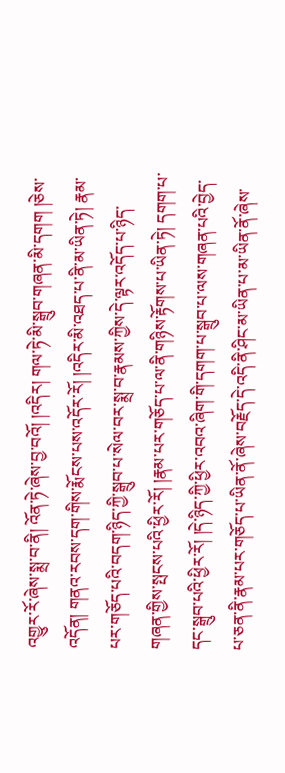འགྱུར་རོ་ཞེས་སྨྲ་བ་ནི། འོན་ཏེ་ཞེས་བྱ་བའོ། །འདིར། གལ་ཏེ་མི་སྒྲུབ་གཞན་མི་དགག །ཅེས་འདོན། གནའ་རབས་དག་གིས་རྨོངས་པས་འདོར་རོ། །འདིར་མི་འཐད་པ་ནི་མ་ཡིན་ཏེ། རྣམ་པར་གཅོད་པའི་བདག་ཉིད་ཀྱི་སྒྲུབ་པ་སེལ་བར་སྨྲ་བ་རྣམས་ཀྱིས་དེ་ལྟར་འདོད་པ་ཉིད་གཞན་གྱིས་སྤངས་པའི་ཕྱིར་རོ། །རྣམ་པར་གཅོད་པ་ལ་ནི་གཉིས་རྟོགས་པ་ཡིན་ཏེ། དགག་པ་དང་སྒྲུབ་པའི་ཕྱིར་རོ། །དེ་ཉིད་ཀྱི་ཕྱིར་འབའ་ཞིག་གི་དགག་པ་སྒྲུབ་པ་ལས་གཞན་པའི་བྱེད་པ་ཅན་ནི་རྣམ་པར་གཅོད་པ་ཡིན་ནོ་ཞེས་བརྗོད་དེ་འདི་ནི་ཤིང་མ་ཡིན་པ་མ་ཡིན་ནོ་ཞེས་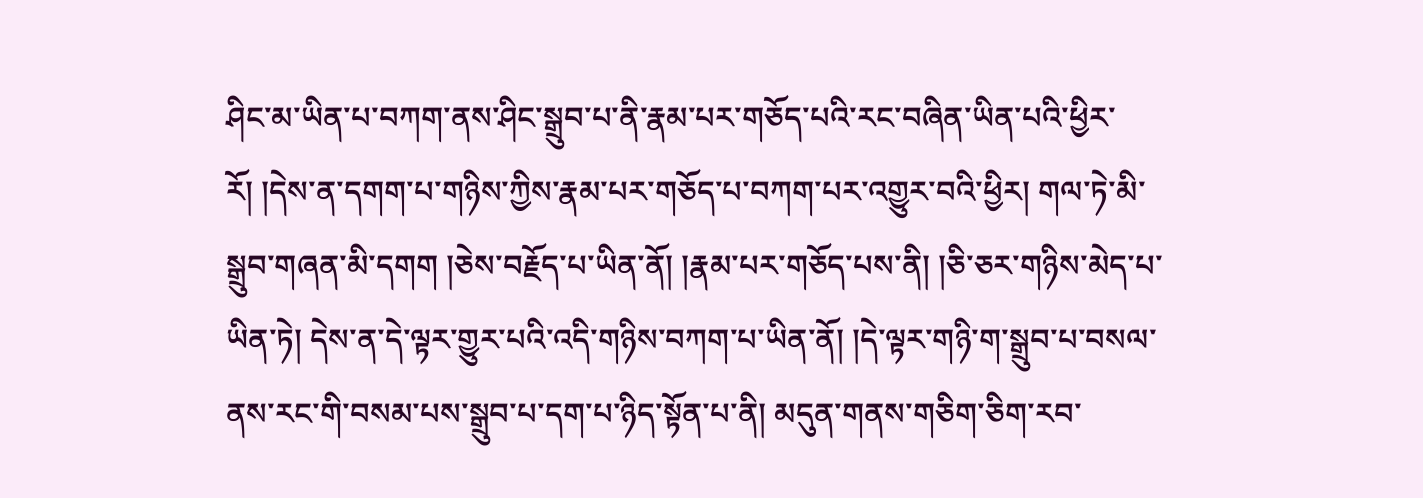ཤིང་མ་ཡིན་པ་བཀག་ནས་ཤིང་སྒྲུབ་པ་ནི་རྣམ་པར་གཅོད་པའི་རང་བཞིན་ཡིན་པའི་ཕྱིར་རོ། །དེས་ན་དགག་པ་གཉིས་ཀྱིས་རྣམ་པར་གཅོད་པ་བཀག་པར་འགྱུར་བའི་ཕྱིར། གལ་ཏེ་མི་སྒྲུབ་གཞན་མི་དགག །ཅེས་བརྗོད་པ་ཡིན་ནོ། །རྣམ་པར་གཅོད་པས་ནི། །ཅི་ཅར་གཉིས་མེད་པ་ཡིན་ཏེ། དེས་ན་དེ་ལྟར་གྱུར་པའི་འདི་གཉིས་བཀག་པ་ཡིན་ནོ། །དེ་ལྟར་གཉི་ག་སྒྲུབ་པ་བསལ་ནས་རང་གི་བསམ་པས་སྒྲུབ་པ་དག་པ་ཉིད་སྟོན་པ་ནི། མདུན་གནས་གཅིག་ཅིག་རབ་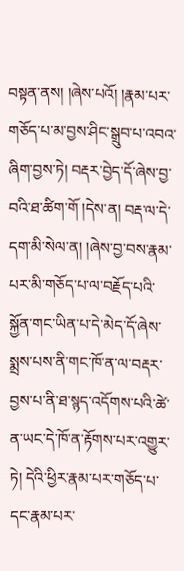བསྟན་ནས། །ཞེས་པའོ། །རྣམ་པར་གཅོད་པ་མ་བྱས་ཤིང་སྒྲུབ་པ་འབའ་ཞིག་བྱས་ཏེ། བརྡར་བྱེད་དོ་ཞེས་བྱ་བའི་ཐ་ཚིག་གོ །དེས་ན། བརྡ་ལ་དེ་དག་མི་སེལ་ན། །ཞེས་བྱ་བས་རྣམ་པར་མི་གཅོད་པ་ལ་བརྗོད་པའི་སྐྱོན་གང་ཡིན་པ་དེ་མེད་དོ་ཞེས་སྨྲས་པས་ནི་གང་ཁོ་ན་ལ་བརྡར་བྱས་པ་ནི་ཐ་སྙད་འདོགས་པའི་ཚེ་ན་ཡང་དེ་ཁོ་ན་རྟོགས་པར་འགྱུར་ཏེ། དེའི་ཕྱིར་རྣམ་པར་གཅོད་པ་དང་རྣམ་པར་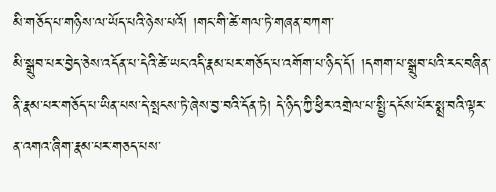མི་གཅོད་པ་གཉིས་ལ་ཡོད་པའི་ཉེས་པའོ། །གང་གི་ཚེ་གལ་ཏེ་གཞན་བཀག་
མི་སྒྲུབ་པར་བྱེད་ཅེས་འདོན་པ་དེའི་ཚེ་ཡང་འདི་རྣམ་པར་གཅོད་པ་འགོག་པ་ཉིད་དོ། །དགག་པ་སྒྲུབ་པའི་རང་བཞིན་ནི་རྣམ་པར་གཅོད་པ་ཡིན་པས་དེ་སྤངས་ཏེ་ཞེས་བྱ་བའི་དོན་ཏེ། དེ་ཉིད་ཀྱི་ཕྱིར་འགྲེལ་པ་སྤྱི་དངོས་པོར་སྨྲ་བའི་ལྟར་ན་འགའ་ཞིག་རྣམ་པར་གཅད་པས་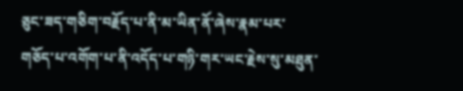ཅུང་ཟད་གཅིག་བརྗོད་པ་ནི་མ་ཡིན་ནོ་ཞེས་རྣམ་པར་གཅོད་པ་འགོག་པ་ནི་འདོད་པ་གཉི་གར་ཡང་རྗེས་སུ་མཐུན་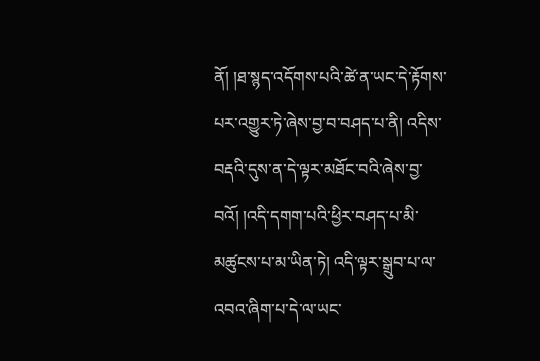ནོ། །ཐ་སྙད་འདོགས་པའི་ཚེ་ན་ཡང་དེ་རྟོགས་པར་འགྱུར་ཏེ་ཞེས་བྱ་བ་བཤད་པ་ནི། འདིས་བརྡའི་དུས་ན་དེ་ལྟར་མཐོང་བའི་ཞེས་བྱ་བའོ། །འདི་དགག་པའི་ཕྱིར་བཤད་པ་མི་མཚུངས་པ་མ་ཡིན་ཏེ། འདི་ལྟར་སྒྲུབ་པ་ལ་འབའ་ཞིག་པ་དེ་ལ་ཡང་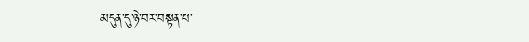མདུན་དུ་ཉེ་བར་བསྟན་པ་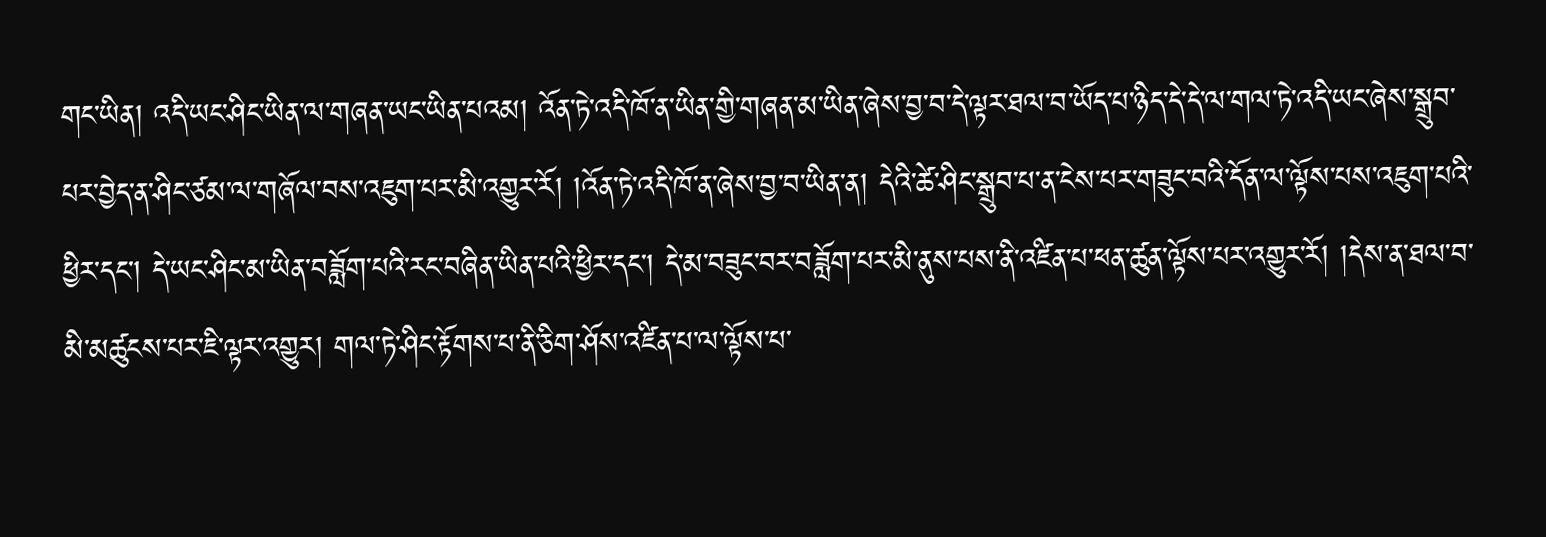གང་ཡིན། འདི་ཡང་ཤིང་ཡིན་ལ་གཞན་ཡང་ཡིན་པའམ། འོན་ཏེ་འདི་ཁོ་ན་ཡིན་གྱི་གཞན་མ་ཡིན་ཞེས་བྱ་བ་དེ་ལྟར་ཐལ་བ་ཡོད་པ་ཉིད་དེ་དེ་ལ་གལ་ཏེ་འདི་ཡང་ཞེས་སྒྲུབ་པར་བྱེད་ན་ཤིང་ཙམ་ལ་གཞོལ་བས་འཇུག་པར་མི་འགྱུར་རོ། །འོན་ཏེ་འདི་ཁོ་ན་ཞེས་བྱ་བ་ཡིན་ན། དེའི་ཚེ་ཤིང་སྒྲུབ་པ་ན་ངེས་པར་གཟུང་བའི་དོན་ལ་ལྟོས་པས་འཇུག་པའི་ཕྱིར་དང་། དེ་ཡང་ཤིང་མ་ཡིན་བཟློག་པའི་རང་བཞིན་ཡིན་པའི་ཕྱིར་དང་། དེ་མ་བཟུང་བར་བཟློག་པར་མི་ནུས་པས་ནི་འཛིན་པ་ཕན་ཚུན་ལྟོས་པར་འགྱུར་རོ། །དེས་ན་ཐལ་བ་མི་མཚུངས་པར་ཇི་ལྟར་འགྱུར། གལ་ཏེ་ཤིང་རྟོགས་པ་ནི་ཅིག་ཤོས་འཛིན་པ་ལ་ལྟོས་པ་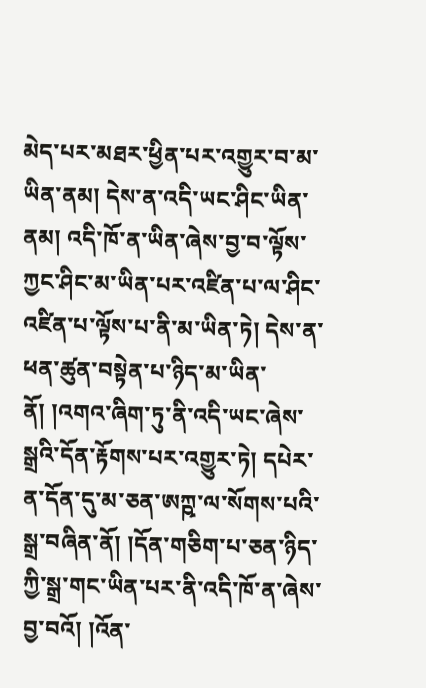མེད་པར་མཐར་ཕྱིན་པར་འགྱུར་བ་མ་ཡིན་ནམ། དེས་ན་འདི་ཡང་ཤིང་ཡིན་ནམ། འདི་ཁོ་ན་ཡིན་ཞེས་བྱ་བ་ལྟོས་ཀྱང་ཤིང་མ་ཡིན་པར་འཛིན་པ་ལ་ཤིང་འཛིན་པ་ལྟོས་པ་ནི་མ་ཡིན་ཏེ། དེས་ན་ཕན་ཚུན་བསྟེན་པ་ཉིད་མ་ཡིན་ནོ། །འགའ་ཞིག་ཏུ་ནི་འདི་ཡང་ཞེས་སྒྲའི་དོན་རྟོགས་པར་འགྱུར་ཏེ། དཔེར་ན་དོན་དུ་མ་ཅན་ཨཀྵ་ལ་སོགས་པའི་སྒྲ་བཞིན་ནོ། །དོན་གཅིག་པ་ཅན་ཉིད་ཀྱི་སྒྲ་གང་ཡིན་པར་ནི་འདི་ཁོ་ན་ཞེས་བྱ་བའོ། །འོན་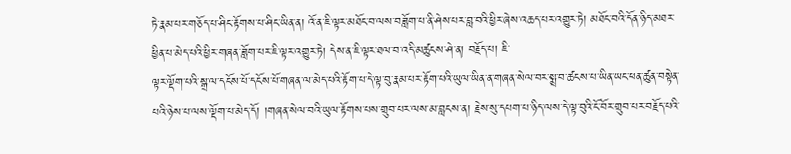ཏེ་རྣམ་པར་གཅོད་པ་ཤིང་རྟོགས་པ་ཤིང་ཡིན་ན། འོ་ན་ཇི་ལྟར་མཐོང་བ་ལས་བཟློག་པ་ནི་ཤེས་པར་བླ་བའི་ཕྱིར་ཞེས་འཆད་པར་འགྱུར་ཏེ། མཐོང་བའི་དོན་ཉིད་མཐར་ཕྱིན་པ་མེད་པའི་ཕྱིར་གཞན་ཟློག་པར་ཇི་ལྟར་འགྱུར་ཏེ། དེས་ན་ཇི་ལྟར་ཐལ་བ་འདི་མཚུངས་ཤེ་ན། བརྗོད་པ། ཇི་
ལྟར་ལྡོག་པའི་སྒྲ་ལ་དངོས་པོ་དངོས་པོ་གཞན་ལ་མེད་པའི་རྟོག་པ་དེ་ལྟ་བུ་རྣམ་པར་རྟོག་པའི་ཡུལ་ཡིན་ན་གཞན་སེལ་བར་སྨྲ་བ་ཚངས་པ་ཡིན་ཡང་ཕན་ཚུན་བསྟེན་པའི་ཉེས་པ་ལས་ལྡོག་པ་མེད་དོ། །གཞན་སེལ་བའི་ཡུལ་རྟོགས་པས་གྲུབ་པར་ལས་མ་བླངས་ན། རྗེས་སུ་དཔག་པ་ཉིད་ལས་དེ་ལྟ་བུའི་ངོ་བོར་གྲུབ་པར་བརྗོད་པའི་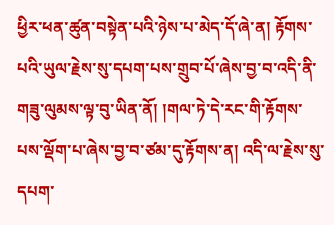ཕྱིར་ཕན་ཚུན་བསྟེན་པའི་ཉེས་པ་མེད་དོ་ཞེ་ན། རྟོགས་པའི་ཡུལ་རྗེས་སུ་དཔག་པས་གྲུབ་པོ་ཞེས་བྱ་བ་འདི་ནི་གཟུ་ལུམས་ལྟ་བུ་ཡིན་ནོ། །གལ་ཏེ་དེ་རང་གི་རྟོགས་པས་ལྡོག་པ་ཞེས་བྱ་བ་ཙམ་དུ་རྟོགས་ན། འདི་ལ་རྗེས་སུ་དཔག་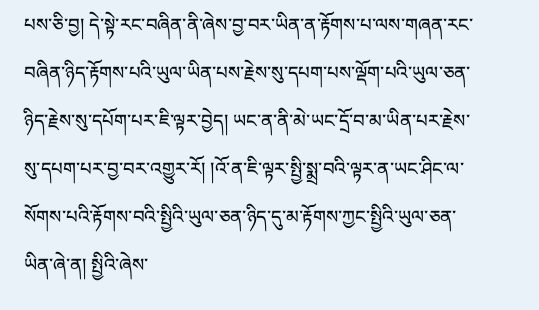པས་ཅི་བྱ། དེ་སྟེ་རང་བཞིན་ནི་ཞེས་བྱ་བར་ཡིན་ན་རྟོགས་པ་ལས་གཞན་རང་བཞིན་ཉིད་རྟོགས་པའི་ཡུལ་ཡིན་པས་རྗེས་སུ་དཔག་པས་ལྡོག་པའི་ཡུལ་ཅན་ཉིད་རྗེས་སུ་དཔོག་པར་ཇི་ལྟར་བྱེད། ཡང་ན་ནི་མེ་ཡང་དྲོ་བ་མ་ཡིན་པར་རྗེས་སུ་དཔག་པར་བྱ་བར་འགྱུར་རོ། །འོ་ན་ཇི་ལྟར་སྤྱི་སྨྲ་བའི་ལྟར་ན་ཡང་ཤིང་ལ་སོགས་པའི་རྟོགས་བའི་སྤྱིའི་ཡུལ་ཅན་ཉིད་དུ་མ་རྟོགས་ཀྱང་སྤྱིའི་ཡུལ་ཅན་ཡིན་ཞེ་ན། སྤྱིའི་ཞེས་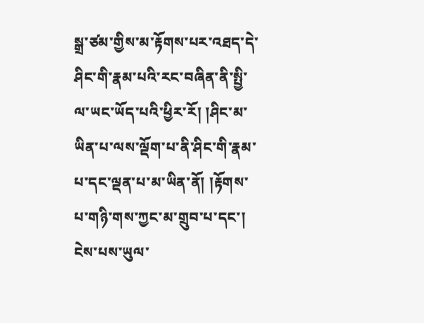སྒྲ་ཙམ་གྱིས་མ་རྟོགས་པར་འཐད་དེ་ཤིང་གི་རྣམ་པའི་རང་བཞིན་ནི་སྤྱི་ལ་ཡང་ཡོད་པའི་ཕྱིར་རོ། །ཤིང་མ་ཡིན་པ་ལས་ལྡོག་པ་ནི་ཤིང་གི་རྣམ་པ་དང་ལྡན་པ་མ་ཡིན་ནོ། །རྟོགས་པ་གཉི་གས་ཀྱང་མ་གྲུབ་པ་དང་། ངེས་པས་ཡུལ་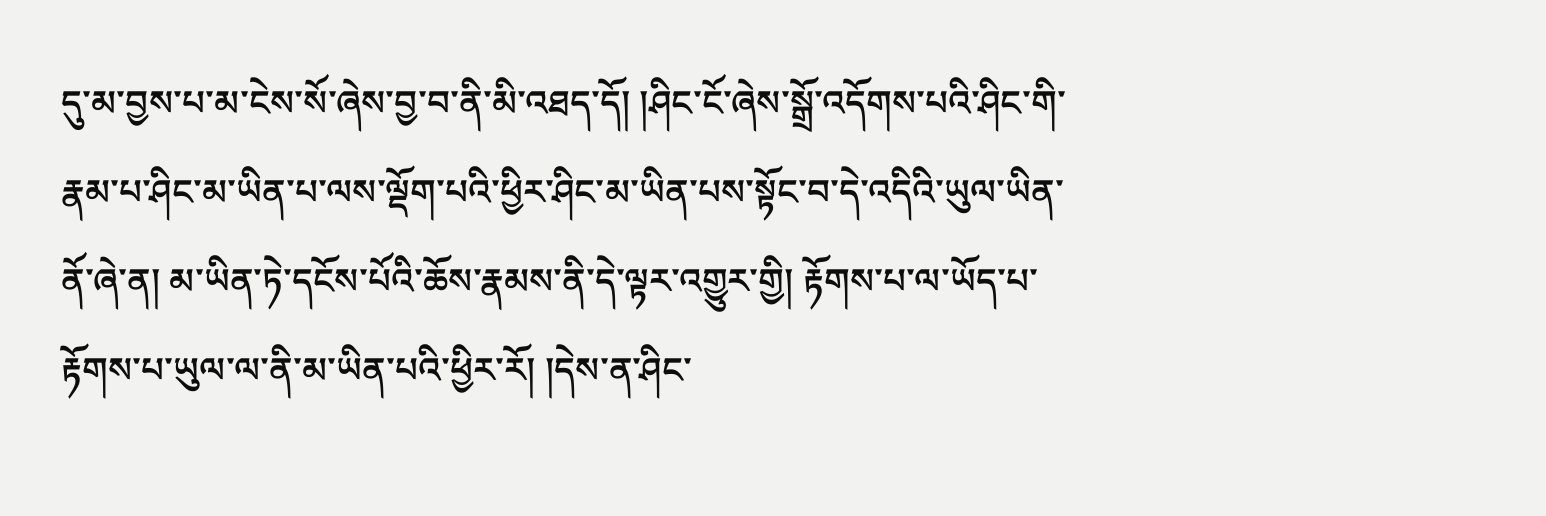དུ་མ་བྱས་པ་མ་ངེས་སོ་ཞེས་བྱ་བ་ནི་མི་འཐད་དོ། །ཤིང་ངོ་ཞེས་སྒྲོ་འདོགས་པའི་ཤིང་གི་རྣམ་པ་ཤིང་མ་ཡིན་པ་ལས་ལྡོག་པའི་ཕྱིར་ཤིང་མ་ཡིན་པས་སྟོང་བ་དེ་འདིའི་ཡུལ་ཡིན་ནོ་ཞེ་ན། མ་ཡིན་ཏེ་དངོས་པོའི་ཆོས་རྣམས་ནི་དེ་ལྟར་འགྱུར་གྱི། རྟོགས་པ་ལ་ཡོད་པ་རྟོགས་པ་ཡུལ་ལ་ནི་མ་ཡིན་པའི་ཕྱིར་རོ། །དེས་ན་ཤིང་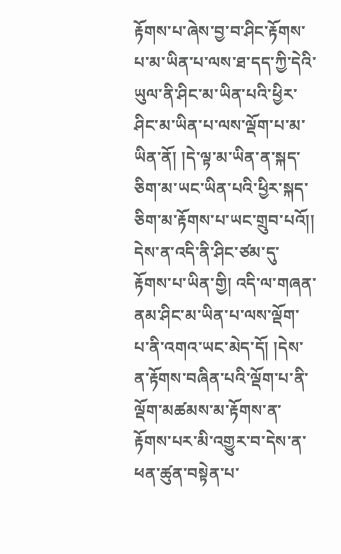རྟོགས་པ་ཞེས་བྱ་བ་ཤིང་རྟོགས་པ་མ་ཡིན་པ་ལས་ཐ་དད་ཀྱི་དེའི་ཡུལ་ནི་ཤིང་མ་ཡིན་པའི་ཕྱིར་ཤིང་མ་ཡིན་པ་ལས་ལྡོག་པ་མ་ཡིན་ནོ། །དེ་ལྟ་མ་ཡིན་ན་སྐད་ཅིག་མ་ཡང་ཡིན་པའི་ཕྱིར་སྐད་ཅིག་མ་རྟོགས་པ་ཡང་གྲུབ་པའོ།། དེས་ན་འདི་ནི་ཤིང་ཙམ་དུ་རྟོགས་པ་ཡིན་གྱི། འདི་ལ་གཞན་ནམ་ཤིང་མ་ཡིན་པ་ལས་ལྡོག་པ་ནི་འགའ་ཡང་མེད་དོ། །དེས་ན་རྟོགས་བཞིན་པའི་ལྡོག་པ་ནི་ལྡོག་མཚམས་མ་རྟོགས་ན་རྟོགས་པར་མི་འགྱུར་བ་དེས་ན་ཕན་ཚུན་བསྟེན་པ་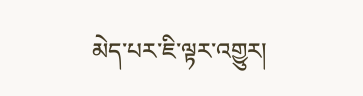མེད་པར་ཇི་ལྟར་འགྱུར།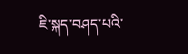ཇི་སྐད་བཤད་པའི་